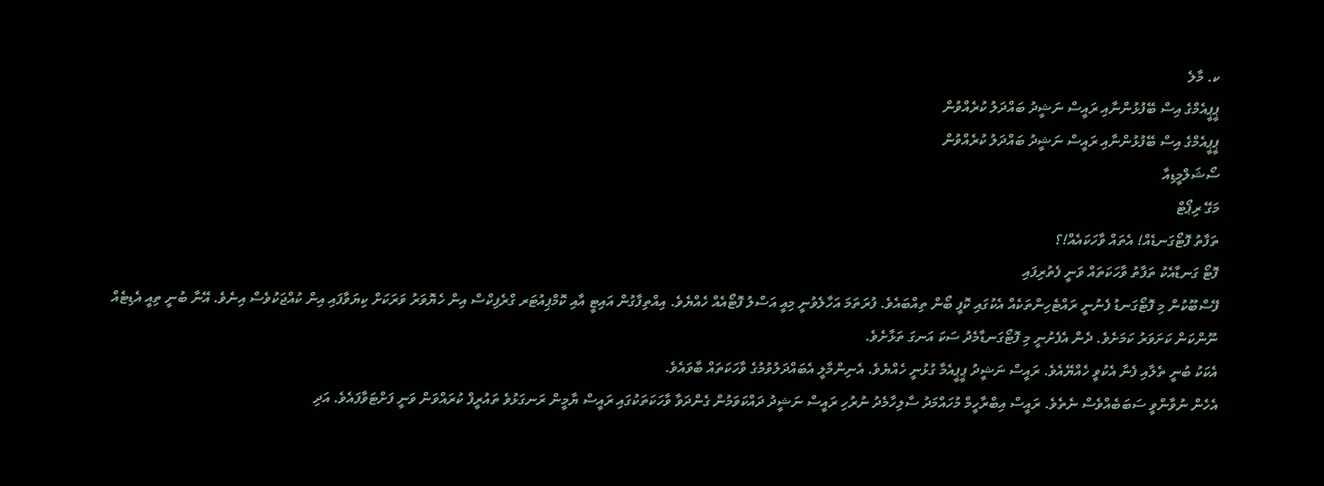ކ. މާލެ
ޕީޕީއެމްގެ އިސް ބޭފުޅުންނާއި ރައީސް ނަޝީދު ބައްދަލު ކުރެއްވުން
ޕީޕީއެމްގެ އިސް ބޭފުޅުންނާއި ރައީސް ނަޝީދު ބައްދަލު ކުރެއްވުން
ސޯޝަލްމީޑިއާ
މަގޭ ރިޕޯޓް
ތަފާތު ފޮޓޯގަނޑެއް! އެތައް ވާހަކައެއް!؟
ފޮޓޯ ގަނޑާއެކު ތަފާތު ވާހަކަތައް ވަނީ ފެތުރިފައި
ފޭސްބޫކުން މި ފޮޓޯގަނޑު ފެނުނީ ރައްޓެހިންތަކެއް އެކުގައި ކޮފީ ބޯން ތިއްބައެވެ. ފުރަތަމަ އަހާލެވުނީ މިއީ އަސްލު ފޮޓޯއެއް ހެއްޔެވެ. އިއްތިފާގުން އައިޓީ އާއި ކޮމްޕިއުޓަރ ގްރެފިކްސް އިން ހެޔޮވަރު ވަރަކަށް ކިޔަވާފައި އިން ކުއްޖަކުވެސް އިނެވެ. އޭނާ ބުނީ ތިއީ އެޑިޓެއް ނޫންކަން ކަށަވަރު ކަމަށެވެ. ދެން އެފެށުނީ މި ފޮޓޯގަނޑާމެދު ސަކަ އަނގަ ތަޅާށެވެ.
އެކަކު ބުނީ ތެލާއި ފެނާ އެކުވީ ހެއްޔޭއެވެ. ރައީސް ނަޝީދު ޕީޕީއެމާ ގުޅުނީ ހެއްޔެވެ. އެނިންމާލީ އެބައްދަލުވުމުގެ ވާހަކަތައް ބާވައެވެ.
އެހެން ނުވާންވީ ސަބަބެއްވެސް ނެތެވެ. ރައީސް އިބްރާހީމް މުހައްމަދު ސާލިހާމެދު ނުރުހި ރައީސް ނަޝީދު ދައްކަވަމުން ގެންދަވާ ވާހަކަތަކުގައި ރައީސް ޔާމީން ރަނގަޅުވެ ތައުރީފް ކުރައްވަން ވަނީ ފަށްޓަވާފައެވެ. އަދި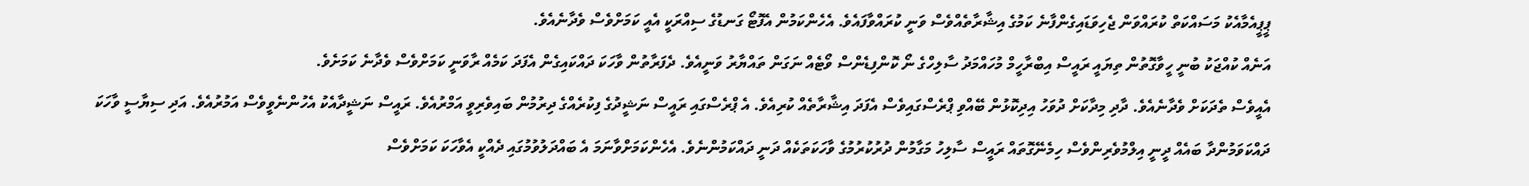ޕީޕީއެމާއެކު މަސައްކަތް ކުރައްވަން ޖެހިވަޑައިގެންފާނެ ކަމުގެ އިޝާރާތެއްވެސް ވަނީ ކުރައްވާފައެވެ. އެހެންކަމުން އެފޮޓޯ ގަނޑުގެ ސިއްރަކީ އެއީ ކަމަށްވެސް ވެދާނެއެވެ.
އަނެއް ކުއްޖަކު ބުނީ ހީވާގޮތުން ތިޔައީ ރައީސް އިބްރާހީމް މުހައްމަދު ސާލިހްގެ ނޯ ކޮންފިޑެންސް ވޯޓެއް ނަގަން ތައްޔާރު ވަނީއެވެ. ދެފަރާތުން ވާހަކަ ދައްކައިގެން އެފަދަ ކަމެއް ރާވަނީ ކަމަށްވެސް ވެދާނެ ކަމަށެވެ.
އެއީވެސް ތެދަކަށް ވެދާނެއެވެ. ދާދި މިދާކަށް ދުވަހު އިދިކޮޅުން ބޭއްވި ޕްރެސްގައިވެސް އެފަދަ އިޝާރާތެއް ކުރިއެވެ. އެ ޕްރެސްގައި ރައީސް ނަޝީދުގެ ފިކުރެއްގެ ދިރުމުން ބައިވެރިވީ އަމްރުއެވެ. ރައީސް ނަޝީދާއެކު އެހުންނެވީވެސް އަމުރުއެވެ. އަދި ސިޔާސީ ވާހަކަ ދައްކަވަމުންދާ ބައެއް ދީނީ އިލްމުވެރިންވެސް ހިމެނޭގޮތައް ރައީސް ސާލިހު މަގާމުން ދުރުކުރުމުގެ ވާހަކަތަކެއް ދަނީ ދައްކަމުންނެވެ. އެހެންކަމަށްވާނަމަ އެ ބައްދަލުވުމުގައި ދެއްކީ އެވާހަކަ ކަމަށްވެސް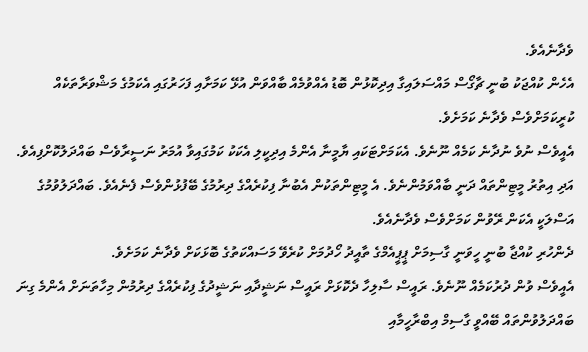ވެދާނެއެވެ.
އެހެން ކުއްޖަކު ބުނީ ޗާގޯސް މައްސަލައިގާ އިދިކޮޅުން ބޮޑު އެއްވުމެއް ބާއްވަން އުޅޭ ކަމަށާއި ފަހަރުގައި އެކަމުގެ މަޝްވަރާތަކެއް ކުރީކަމަށްވެސް ވެދާނެ ކަމަށެވެ.
އެއީވެސް ނުވެ ނުދާނެ ކަމެއް ނޫނެވެ. އެކަމަށްޓަކައި ޔާމީނާ އެންމެ އިދިކީލި އެކަކު ކަމުގައިވާ އުމަރު ނަސީރާވެސް ބައްދަލުކޮށްފިއެވެ. އަދި އިތުރު މީޓިންތައް ދަނީ ބާއްވަމުންނެވެ. އެ މީޓިންތަކުން އެބުނާ ފިކުރެއްގެ ދިރުމުގެ ބޭފުޅުންވެސް ފެނެއެވެ. ބައްދަލުވުމުގެ އަސްލަކީ އެކަން ރޭވުން ކަމަށްވެސް ވެދާނެއެވެ.
ދެންހުރި ކުއްޖާ ބުނީ ހީވަނީ ގާސިމަށް ޕީޕީއެމްގެ ތާއީދު ހޯދުމަށް ކުރެވޭ މަސައްކަތުގެ ބޮޅަކަށް ވެދާނެ ކަމަށެވެ.
އެއީވެސް ވުން ދުރުކަމެއް ނޫނެވެ. ރައީސް ސާލިހާ ދެކޮޅަށް ރައީސް ނަޝީދާއި ނަޝީދުގެ ފިކުރެއްގެ ދިރުމުން މިހާތަނަށް އެންމެ ގިނަ ބައްދަލުވުންތައް ބޭއްވީ ގާސިމް އިބްރާހީމާއި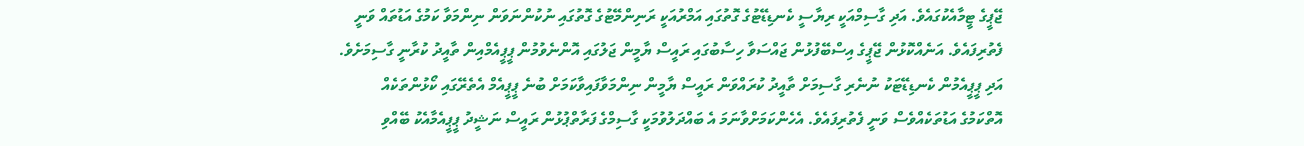ޖޭޕީގެ ޓީމާއެކުގައެވެ. އަދި ގާސިމްއަކީ ރިޔާސީ ކެނޑިޑޭޓުގެ ގޮތުގައި އަމްރުއަކީ ރަނިންމޭޓުގެ ގޮތުގައި ނުކުންނަވަން ނިންމަވާ ކަމުގެ އަޑުތައް ވަނީ ފެތުރިފައެވެ. އަނެއްކޮޅުން ޖޭޕީގެ އިސްބޭފުޅުން ޖައްސަވާ ހިސާބުގައި ރައީސް ޔާމީން ޖަލުގައި އޮންނެވުމުން ޕީޕީއެމްއިން ތާއީދު ކުރާނީ ގާސިމަށެވެ. އަދި ޕީޕީއެމުން ކެނޑިޑޭޓަކު ނުނެރި ގާސިމަށް ތާއީދު ކުރައްވަން ރައީސް ޔާމީން ނިންމަވާފައިވާކަމަށް ބުނެ ޕީޕީއެމް އެތެރޭގައި ކޯޅުންތަކެއް އޮތްކަމުގެ އަޑުތަކެއްވެސް ވަނީ ފެތުރިފައެވެ. އެހެންކަމަށްވާނަމަ އެ ބައްދަލުވުމަކީ ގާސިމްގެ ފަރާތްޕުޅުން ރައީސް ނަޝީދު ޕީޕީއެމާއެކު ބޭއްވި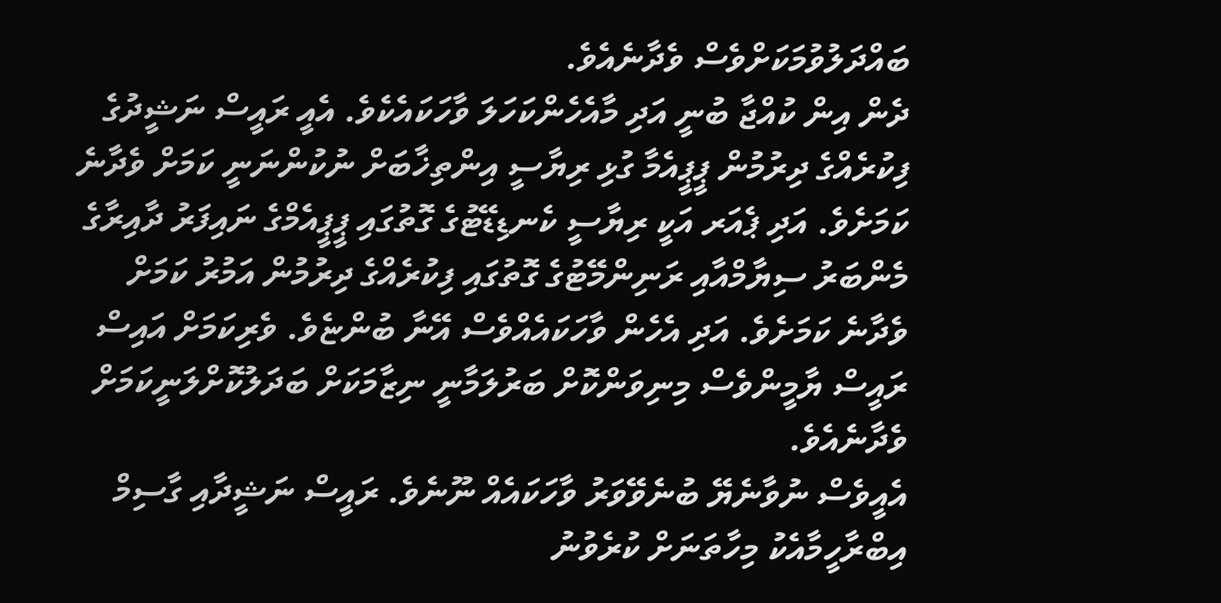ބައްދަލުވުމަކަށްވެސް ވެދާނެއެވެ.
ދެން އިން ކުއްޖާ ބުނީ އަދި މާއެހެންކަހަލަ ވާހަކައެކެވެ. އެއީ ރައީސް ނަޝީދުގެ ފިކުރެއްގެ ދިރުމުން ޕީޕީއެމާ ގުޅި ރިޔާސީ އިންތިޚާބަށް ނުކުންނަނީ ކަމަށް ވެދާނެ ކަމަށެވެ. އަދި ޕެއަރ އަކީ ރިޔާސީ ކެނޑިޑޭޓުގެ ގޮތުގައި ޕީޕީއެމްގެ ނައިފަރު ދާއިރާގެ މެންބަރު ސިޔާމްއާއި ރަނިންމޭޓުގެ ގޮތުގައި ފިކުރެއްގެ ދިރުމުން އަމުރު ކަމަށް ވެދާނެ ކަމަށެވެ. އަދި އެހެން ވާހަކައެއްވެސް އޭނާ ބުންޏެވެ. ވެރިކަމަށް އައިސް ރައީސް ޔާމީންވެސް މިނިވަންކޮށް ބަރުލަމާނީ ނިޒާމަކަށް ބަދަލުކޮށްލަނީކަމަށް ވެދާނެއެވެ.
އެއީވެސް ނުވާނެޔޭ ބުނެވޭވަރު ވާހަކައެއް ނޫނެވެ. ރައީސް ނަޝީދާއި ގާސިމް އިބްރާހީމާއެކު މިހާތަނަށް ކުރެވުނު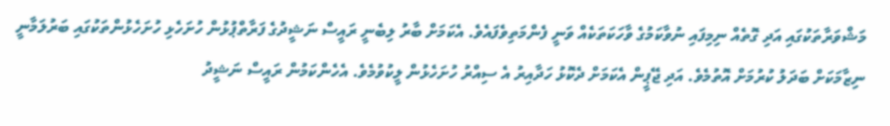މަޝްވަރާތަކުގައި އަދި ގޮތެއް ނިމިފައި ނުވާކަމުގެ ވާހަކަތަކެއް ވަނީ ފެންމަތިވެފައެވެ. އެކަމަށް ބާރު ލިބެނީ ރައީސް ނަޝީދުގެ ފަރާތްޕުޅުން ހުށަހެޅި ހުށަހެޅުންތަކުގައި ބަރުލަމާނީ ނިޒާމަކަށް ބަދަލު ކުރުމަށް އޮތުމެވެ. އަދި ޖޭޕީން އެކަމަށް ދެކޮޅު ހަދާއިރު އެ ސިއްރު ހުށަހެޅުން ލީކުވުމެވެ. އެހެންކަމުން ރައީސް ނަޝީދު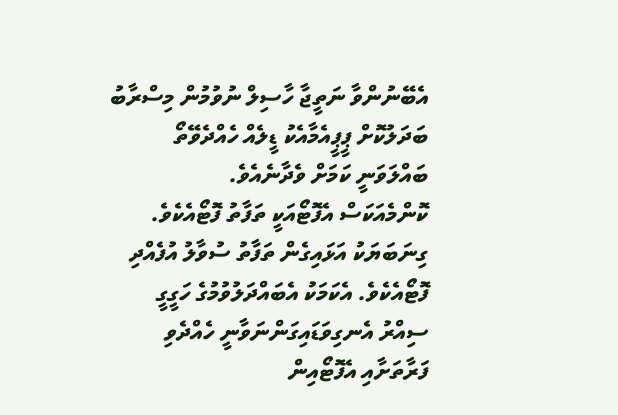އެބޭނުންވާ ނަތީޖާ ހާސިލް ނުވުމުން މިސްރާބު ބަދަލުކޮށް ޕީޕީއެމާއެކު ޑީލެއް ހެއްދެވޭތޯ ބައްލަވަނީ ކަމަށް ވެދާނެއެވެ.
ކޮންމެއަކަސް އެފޮޓޯއަކީ ތަފާތު ފޮޓޯއެކެވެ. ގިނަބަޔަކު އަޅައިގެން ތަފާތު ސުވާލު އުފެއްދި ފޮޓޯއެކެވެ. އެކަމަކު އެބައްދަލުވުމުގެ ހަގީގީ ސިއްރު އެނގިވަޑައިގަންނަވާނީ ހެއްދެވި ފަރާތަށާއި އެފޮޓޯއިން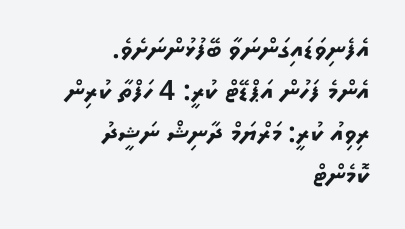އެފެނިވަޑައިގަންނަވާ ބޭފުޅުންނަށެވެ.
އެންމެ ފަހުން އަޕްޑޭޓް ކުރީ: 4 ހަފްތާ ކުރިން
ރިވިއު ކުރީ: މަރްޔަމް ދާނިޝް ނަޝީދު
ކޮމެންޓް